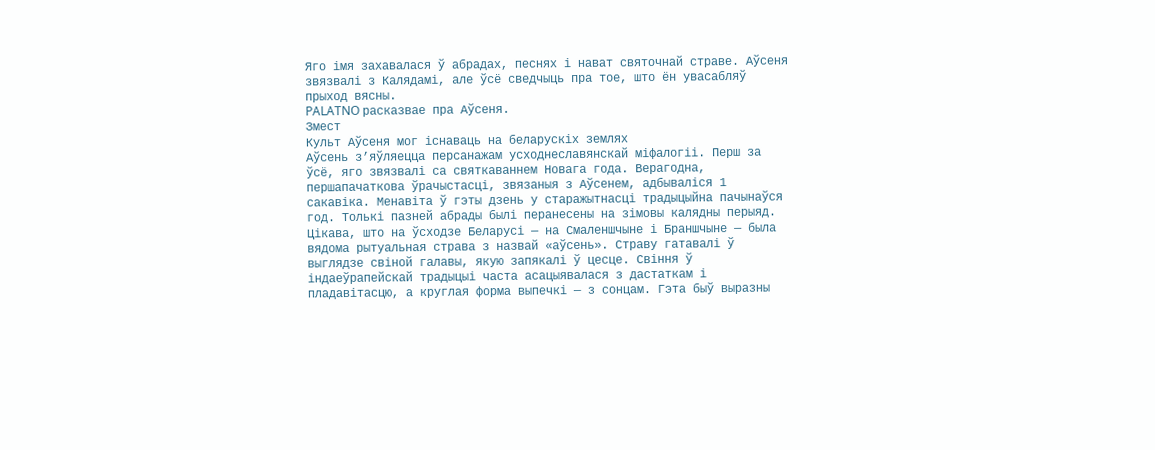Яго імя захавалася ў абрадах, песнях і нават святочнай страве. Аўсеня звязвалі з Калядамі, але ўсё сведчыць пра тое, што ён увасабляў прыход вясны.
PALATNO расказвае пра Аўсеня.
Змест
Культ Аўсеня мог існаваць на беларускіх землях
Аўсень з’яўляецца персанажам усходнеславянскай міфалогіі. Перш за ўсё, яго звязвалі са святкаваннем Новага года. Верагодна, першапачаткова ўрачыстасці, звязаныя з Аўсенем, адбываліся 1 сакавіка. Менавіта ў гэты дзень у старажытнасці традыцыйна пачынаўся год. Толькі пазней абрады былі перанесены на зімовы калядны перыяд.
Цікава, што на ўсходзе Беларусі — на Смаленшчыне і Браншчыне — была вядома рытуальная страва з назвай «аўсень». Страву гатавалі ў выглядзе свіной галавы, якую запякалі ў цесце. Свіння ў індаеўрапейскай традыцыі часта асацыявалася з дастаткам і пладавітасцю, а круглая форма выпечкі — з сонцам. Гэта быў выразны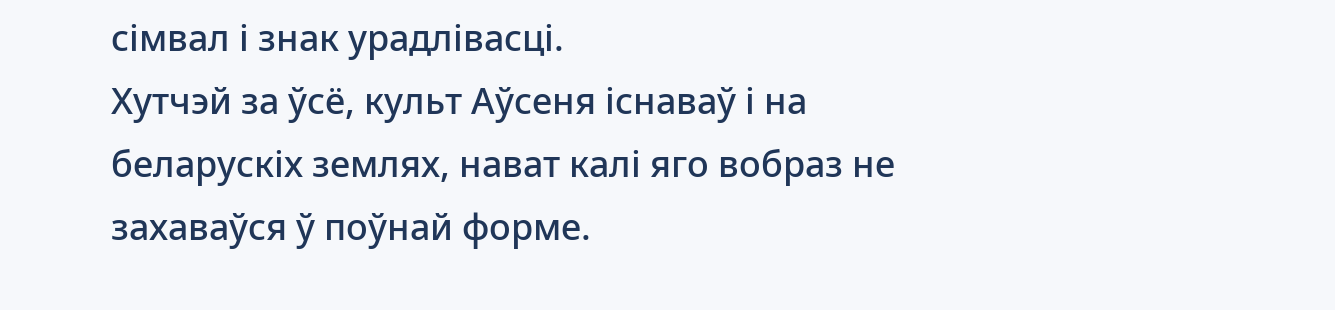сімвал і знак урадлівасці.
Хутчэй за ўсё, культ Аўсеня існаваў і на беларускіх землях, нават калі яго вобраз не захаваўся ў поўнай форме.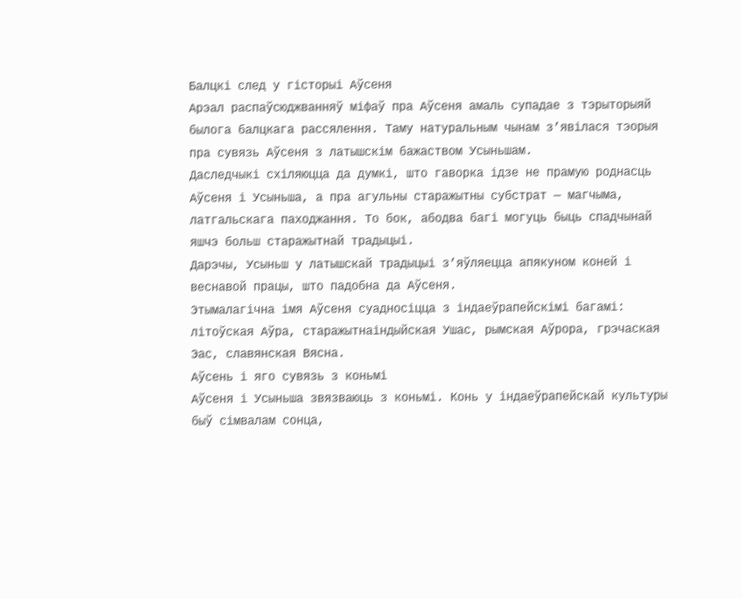Балцкі след у гісторыі Аўсеня
Арэал распаўсюджванняў міфаў пра Аўсеня амаль супадае з тэрыторыяй былога балцкага рассялення. Таму натуральным чынам з’явілася тэорыя пра сувязь Аўсеня з латышскім бажаством Усыньшам.
Даследчыкі схіляюцца да думкі, што гаворка ідзе не прамую роднасць Аўсеня і Усыньша, а пра агульны старажытны субстрат — магчыма, латгальскага паходжання. То бок, абодва багі могуць быць спадчынай яшчэ больш старажытнай традыцыі.
Дарэчы, Усыньш у латышскай традыцыі з’яўляецца апякуном коней і веснавой працы, што падобна да Аўсеня.
Этымалагічна імя Аўсеня суадносіцца з індаеўрапейскімі багамі: літоўская Аўра, старажытнаіндыйская Ушас, рымская Аўрора, грэчаская Эас, славянская Вясна.
Аўсень і яго сувязь з коньмі
Аўсеня і Усыньша звязваюць з коньмі. Конь у індаеўрапейскай культуры быў сімвалам сонца,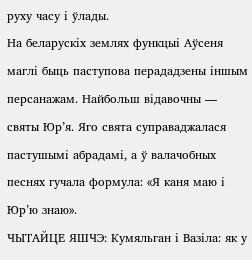руху часу і ўлады.
На беларускіх землях функцыі Аўсеня маглі быць паступова перададзены іншым персанажам. Найбольш відавочны — святы Юр’я. Яго свята суправаджалася пастушымі абрадамі, а ў валачобных песнях гучала формула: «Я каня маю і Юр’ю знаю».
ЧЫТАЙЦЕ ЯШЧЭ: Кумяльган і Вазіла: як у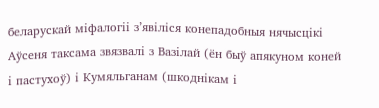беларускай міфалогіі з’явіліся конепадобныя нячысцікі
Аўсеня таксама звязвалі з Вазілай (ён быў апякуном коней і пастухоў) і Кумяльганам (шкоднікам і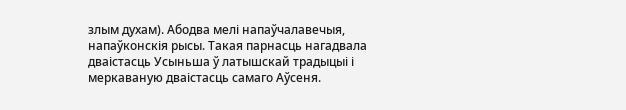злым духам). Абодва мелі напаўчалавечыя, напаўконскія рысы. Такая парнасць нагадвала дваістасць Усыньша ў латышскай традыцыі і меркаваную дваістасць самаго Аўсеня.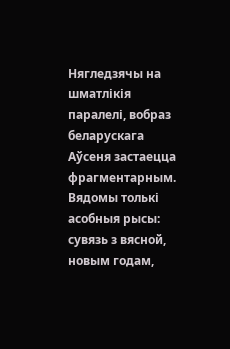Нягледзячы на шматлікія паралелі, вобраз беларускага Аўсеня застаецца фрагментарным. Вядомы толькі асобныя рысы: сувязь з вясной, новым годам,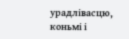урадлівасцю, коньмі і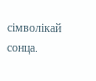сімволікай сонца.